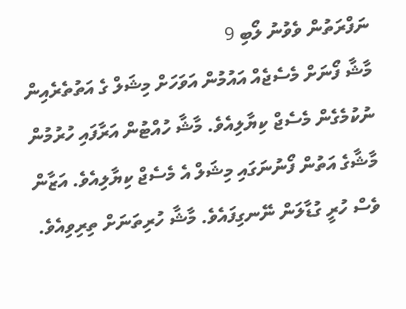ނަފްރަތުން ވެވުނު ލޯބި 9
މާޝާ ފޯނަށް މެސެޖެއް އައުމުން އަވަހަށް މިޝަލް ގެ އަތުތެރެއިން ނުކުމެގެން މެސެޖް ކިޔާލިއެވެ. މާޝާ ހުއްޓުން އަރާފައި ހުރުމުން މާޝާގެ އަތުން ފޯނުނަގައި މިޝަލް އެ މެސެޖް ކިޔާލިއެވެ. އަޒާން ވެސް ހުރީ ގުޑާލަން ނޭނގިފައެވެ. މާޝާ ހުރިތަނަށް ތިރިވިއެވެ.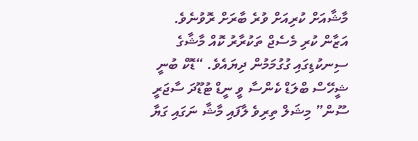މާޝާއަށް ކުރިއަށް ވުރެ ބާރަށް ރޮވުނެވެ.
އަޒާން ކުރި މެސެޖް ތަކުރާރު ކޮއް މާޝާގެ ސިނކުޑިގައި ގުގުމަމުން ދިޔައެވެ. “ޑޮކް ބުނީ ޝީހޭސް ބްލަޑް ކެންސާ ވީ ނީޑް ޓުޑޫދަ ސާޖަރީ ސޫން” މިޝަލް ތިރިވެ ލާފައި މާޝާ ނަގައި ގަޔާ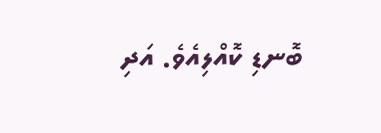ބޮނޑި ކޮއްލިއެވެ. އަދި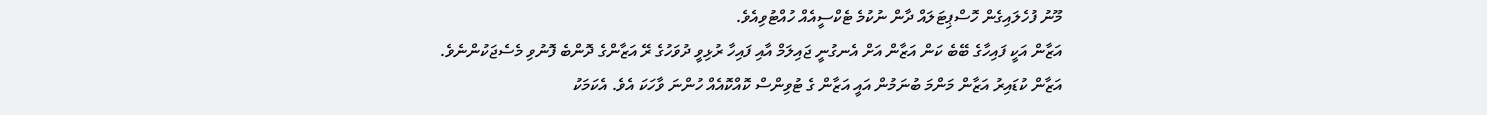މޫނު ފުހެލައިގެން ހޮސްޕިޓަލައް ދާން ނުކުމެ ޓެކްސީއެއް ހުއްޓުވިއެވެ.
އަޒާން އަކީ ފައިހާގެ ބޭބެ ކަން އަޒާން އަށް އެނގުނީ ޖައިލަމް އާއި ފައިހާ ރުޅިވީ ދުވަހުގެ ރޭ އަޒާންގެ ދޮންބެ ފޮނުވި މެސެޖަކުންނެވެ. އަޒާން ކުޑައިރު އަޒާން މަންމަ ބުނަމުން އައީ އަޒާން ގެ ޓުވިންސް ކޮއްކޮއެއް ހުންނަ ވާހަކަ އެވެ. އެކަމަކު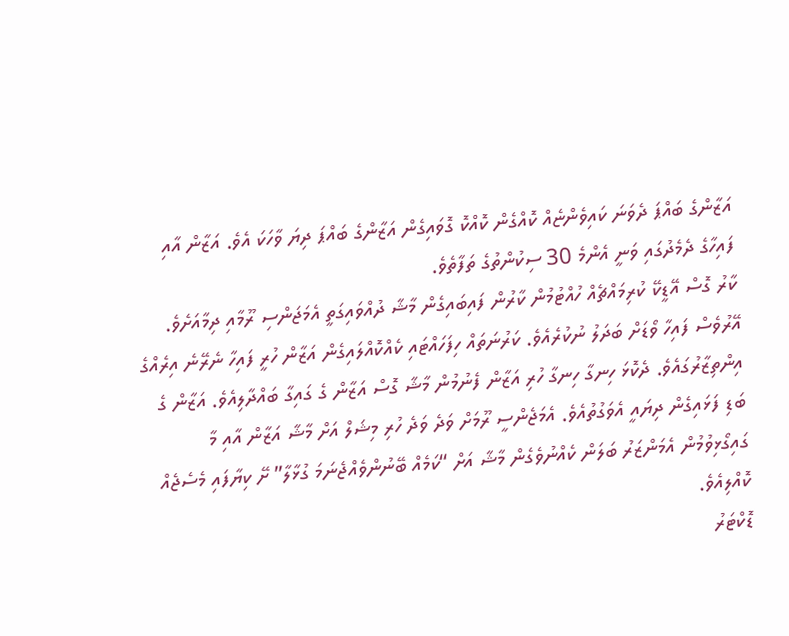އަޒާންގެ ބައްޕަ ދެވަނަ ކައިވެންޏެއް ކޮއްގެން ކޮއްކޮ ގޮވައިގެން އަޒާންގެ ބައްޕަ ދިޔަ ވާހަކަ އެވެ. އަޒާން އާއި ފައިހާގެ ދެމެދުގައި ވަނީ އެންމެ 30 ސިކުންތުގެ ތަފާތެވެ.
ކާރު ގޮސް އޭޑީކޭ ކުރިމައްޗެއް ހުއްޓުމުން ކާރުން ފައިބައިގެން މާޝާ ދުއްވައިގަތީ އެމަޖަންސި ރޫމާއި ދިމާއަށެވެ. އޭރުވެސް ފައިހާ ވޯޑަށް ބަދަލު ނުކުރެއެވެ. ކަރުނަތައް ހިފަހައްޓައި ކެއްކޮއްލައިގެން އަޒާން ހުރީ ފައިހާ ނެރޭނެ އިރެއްގެ އިންތިޒާރުގައެވެ. ދެކޮޅަ ހިނގާ ހިނގާ ހުރި އަޒާން ފެނުމުން މާޝާ ގޮސް އަޒާން ގެ ގައިގާ ބައްދާލިއެވެ. އަޒާން ގެ ބަޑި ފަޅައިގެން ދިޔައީ އެވަގުތުއެވެ. އެމަޖެންސީ ރޫމަށް ވަދެ ވަދެ ހުރި މިޝަލް އަށް މާޝާ އަޒާން އާއި މާ ގައިގޯޅިވުމުން އެމަންޒަރު ބަލަން ކެއްނުވެގެން މާޝާ އަށް “ކަމެއް ބޭނުންވެއްޖެނަމަ ގުޅާލާ” ށޭ ކިޔާފައި މެސެޖެއް ކޮއްލިއެވެ.
ޑޮކްޓަރު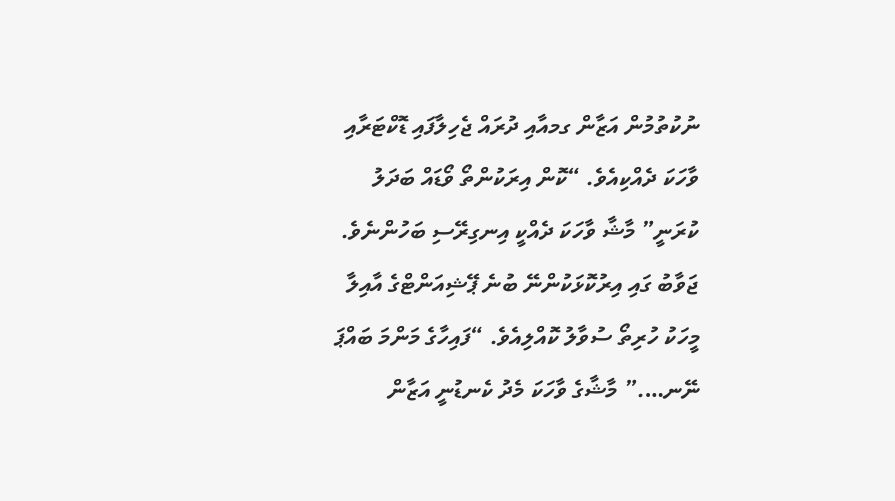ނުކުތުމުން އަޒާން ގމއާއި ދުރައް ޖެހިލާފައި ޑޮކްޓަރާއި ވާހަކަ ދެއްކިއެވެ. “ކޮން އިރަކުންތޯ ވޯޑައް ބަދަލު ކުރަނީ” މާޝާ ވާހަކަ ދެއްކީ އިނގިރޭސި ބަހުންނެވެ. ޖަވާބު ގައި އިރުކޮޅަކުންނޭ ބުނެ ޕޭޝިއަންޓްގެ އާއިލާ މީހަކު ހުރިތޯ ސުވާލު ކޮއްލިއެވެ. “ފައިހާގެ މަންމަ ބައްޕަ ނޭނ….” މާޝާގެ ވާހަކަ މެދު ކެނޑުނީ އަޒާން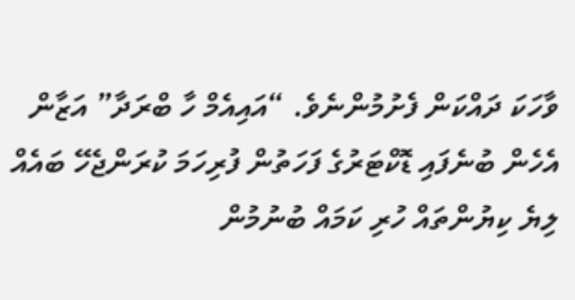ވާހަކަ ދައްކަން ފެށުމުންނެވެ. “އައިއެމް ހާ ބްރަދާ” އަޒާން އެހެން ބުނެފައި ޑޮކްޓަރުގެ ފަހަތުން ފުރިހަމަ ކުރަންޖެހޭ ބައެއް ލިޔެ ކިޔުންތައް ހުރި ކަމައް ބުނުމުން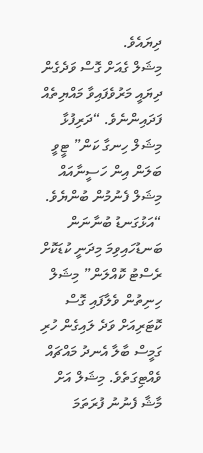ދިޔައެވެ.
މިޝަލް ގެއަށް ގޮސް ވަދެގެން ދިޔައީ މަރުވެފައިވާ މައްޔިތެއް ފަދައިންނެވެ. “ދަރިފުޅާ މިޝަލް ހިނގާ ކަން” ޓީވީ ބަލަން އިން ހަސީނާއައް މިޝަލް ފެނުމުން ބުންޔެވެ. “އަޅުގަނޑު ބުނާނަން ބަނޑުހައިވިމަ މިދަނީ ކުޑަކޮށް ރެސްޓު ކޮއްލަން” މިޝަލް ހިނިތުން ވެލާފައި ގޮސް ކޮޓަރިއަށް ވަދެ ލައިގެން ހުރި ގަމީސް ބާލާ އެނދު މައްޗައް ވެއްޓިގަތެވެ. މިޝަލް އަށް މާޝާ ފެނުނު ފުރަތަމަ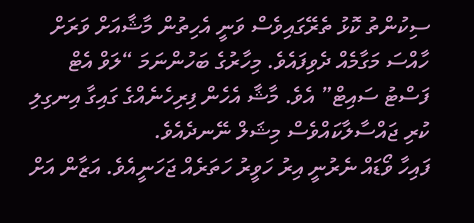ސިކުންތު ކޮޅު ތެރޭގައިވެސް ވަނީ އެހިތުން މާޝާއަށް ވަރަށް ހާއްސަ މަގާމެއް ދެވިފައެވެ. މިހާރުގެ ބަހުންނަމަ “ލަވް އެޓް ފަސްޓު ސައިޓް” އެވެ. މާޝާ އެހެން ފިރިހެނެއްގެ ގައިގާ އިނގިލި ކުރި ޖައްސާލާކައްވެސް މިޝަލް ނޭނދެއެވެ.
ފައިހާ ވޯޑައް ނެރުނީ އިރު ހަވީރު ހަތަރެއް ޖަހަނީއެވެ. އަޒާން އަށް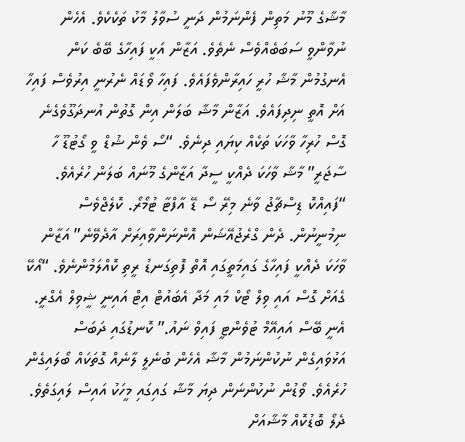މާޝާގެ މޫނު މަތިން ފެންނަމުން ދަނީ ސުވާލު މާކު ތަކެކެވެ. އެހެން ނުވާންވީ ސަބަބެއްވެސް ނެތެވެ. އަޒާން އަކީ ފައިހާގެ ބޭބެ ކަން އެނގުމުން މާޝާ ހުރީ ހައިރާންވެފައެވެ. ފައިހާ ވޯޑައް ނެރުނީ އިރުވެސް ފައިހާ އަށް އޮތީ ނިދިފައެވެ. އަޒާން މާޝާ ބަލަން އިން ގޮތުން އުނދަގޫވެގެނެ ގޮސް ހުރިހާ ވާހަކަ ތަކެއް ކިޔައި ދިނެވެ. “ސޯ ވެން ޝުޑް ވީ ގޯޓުޑޫ ހާ ސާޖަރީ” މާޝާ ވާހަކަ ދެއްކީ ސީދާ އަޒާންގެ މޫނައް ބަލަން ހުރެއެވެ. “ފައިއްކޮ ޑިސްޗާޖު ވާނެ މިރޭ ސޯ ޑޭ އާފްޓާ ޓުމޯރޯ. ކޮލެޖްވެސް ނިމުނީނުން. ދެން ގްރެޖުއޭޝަން އޮންނަންވާއިރަށް އާދެވޭނެ” އަޒާން ވާހަކަ ދެއްކީ ފައިހާގެ ގައިމަތީގައި އޮތް ފޮތިގަނޑު ރީތި ކޮއްލަމުންނެވެ. “އޯކޭ ގެއަށް ގޮސް އައި ވިލް ޓޯކް މައި މަދާ އެބައުޓް އިޓް އައިނީ ޝީވިލް އެގްރީ. އެނީ ބޭސް އައިއޭމް ޓުވެންޓީ ފައިވް ނައު.” ކޮނޑުގައި ދަބަސް އަޅުވައިގެން ނުކުންނަމުން މާޝާ އެހެން ބުނެލީ ލާނެއް ގޮތަކައް ބޯލައިގެން ހުރެއެވެ. ވޯޑުން ނުކުންނަން ދިޔަ މާޝާ ގައިގައި މީހަކު އައިސް ލައިގަތެވެ. ދެލޯ ބޮޑުކޮއް މާޝާއަށް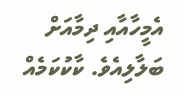އެމީހާއާއި ދިމާއަށް ބަލާލިއެވެ. ކާކުކަމެއް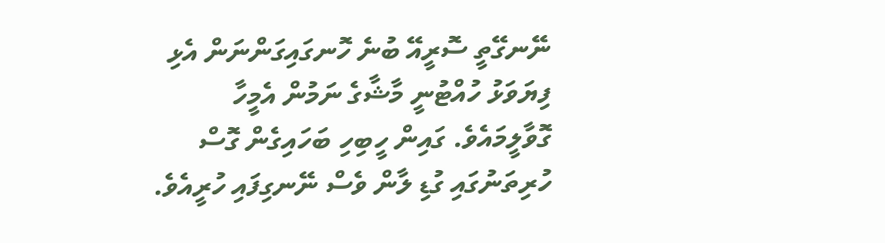ނޭނގޭތީ ސޮރީއޭ ބުނެ ހޮނގައިގަންނަން އެޅި ފިޔަވަޅު ހުއްޓުނީ މާޝާގެ ނަމުން އެމީހާ ގޮވާލީމައެވެ. ގައިން ހީބިހި ބަހައިގެން ގޮސް ހުރިތަނުގައި ގުޑި ލާން ވެސް ނޭނގިފައި ހުރީއެވެ.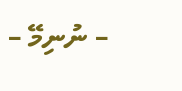– ނުނިމޭ –